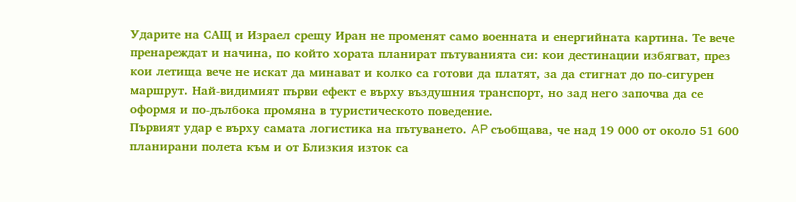Ударите на САЩ и Израел срещу Иран не променят само военната и енергийната картина. Те вече пренареждат и начина, по който хората планират пътуванията си: кои дестинации избягват, през кои летища вече не искат да минават и колко са готови да платят, за да стигнат до по-сигурен маршрут. Най-видимият първи ефект е върху въздушния транспорт, но зад него започва да се оформя и по-дълбока промяна в туристическото поведение.
Първият удар е върху самата логистика на пътуването. AP съобщава, че над 19 000 от около 51 600 планирани полета към и от Близкия изток са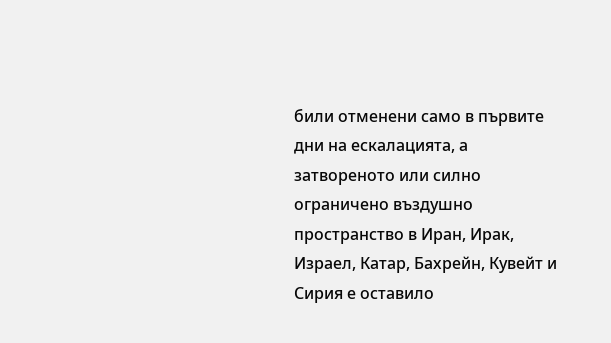били отменени само в първите дни на ескалацията, а затвореното или силно ограничено въздушно пространство в Иран, Ирак, Израел, Катар, Бахрейн, Кувейт и Сирия е оставило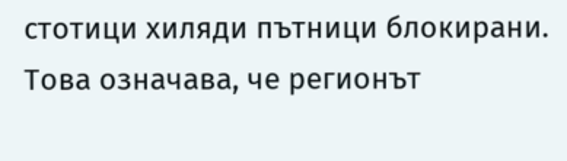стотици хиляди пътници блокирани. Това означава, че регионът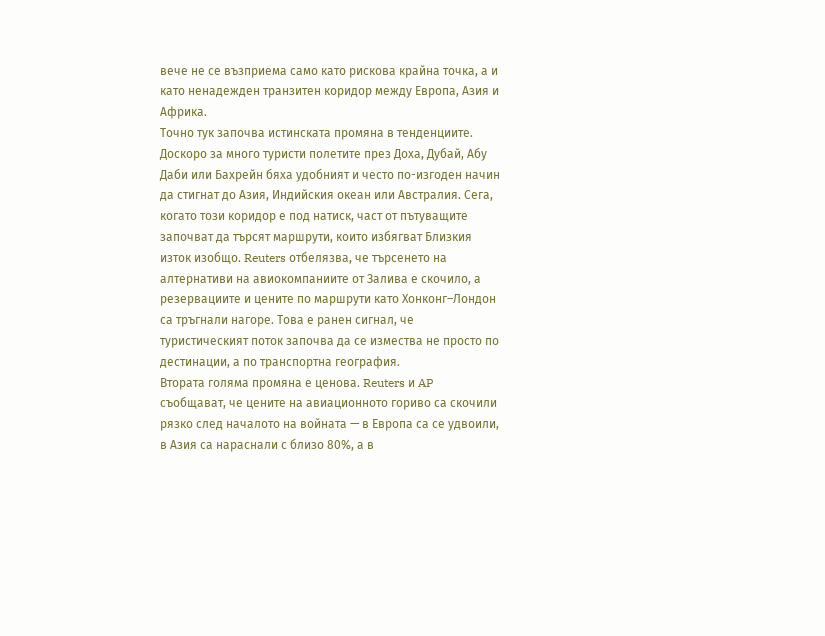вече не се възприема само като рискова крайна точка, а и като ненадежден транзитен коридор между Европа, Азия и Африка.
Точно тук започва истинската промяна в тенденциите. Доскоро за много туристи полетите през Доха, Дубай, Абу Даби или Бахрейн бяха удобният и често по-изгоден начин да стигнат до Азия, Индийския океан или Австралия. Сега, когато този коридор е под натиск, част от пътуващите започват да търсят маршрути, които избягват Близкия изток изобщо. Reuters отбелязва, че търсенето на алтернативи на авиокомпаниите от Залива е скочило, а резервациите и цените по маршрути като Хонконг–Лондон са тръгнали нагоре. Това е ранен сигнал, че туристическият поток започва да се измества не просто по дестинации, а по транспортна география.
Втората голяма промяна е ценова. Reuters и AP съобщават, че цените на авиационното гориво са скочили рязко след началото на войната — в Европа са се удвоили, в Азия са нараснали с близо 80%, а в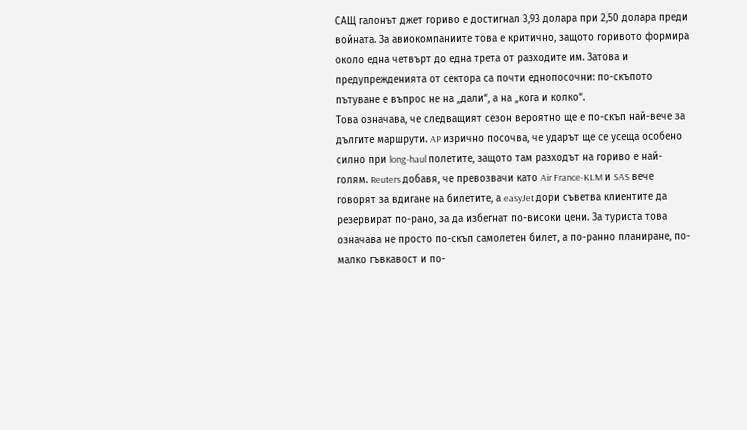САЩ галонът джет гориво е достигнал 3,93 долара при 2,50 долара преди войната. За авиокомпаниите това е критично, защото горивото формира около една четвърт до една трета от разходите им. Затова и предупрежденията от сектора са почти еднопосочни: по-скъпото пътуване е въпрос не на „дали“, а на „кога и колко“.
Това означава, че следващият сезон вероятно ще е по-скъп най-вече за дългите маршрути. AP изрично посочва, че ударът ще се усеща особено силно при long-haul полетите, защото там разходът на гориво е най-голям. Reuters добавя, че превозвачи като Air France-KLM и SAS вече говорят за вдигане на билетите, а easyJet дори съветва клиентите да резервират по-рано, за да избегнат по-високи цени. За туриста това означава не просто по-скъп самолетен билет, а по-ранно планиране, по-малко гъвкавост и по-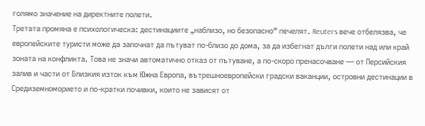голямо значение на директните полети.
Третата промяна е психологическа: дестинациите „наблизо, но безопасно“ печелят. Reuters вече отбелязва, че европейските туристи може да започнат да пътуват по-близо до дома, за да избегнат дълги полети над или край зоната на конфликта. Това не значи автоматично отказ от пътуване, а по-скоро пренасочване — от Персийския залив и части от Близкия изток към Южна Европа, вътрешноевропейски градски ваканции, островни дестинации в Средиземноморието и по-кратки почивки, които не зависят от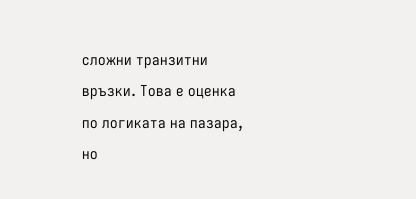сложни транзитни връзки. Това е оценка по логиката на пазара, но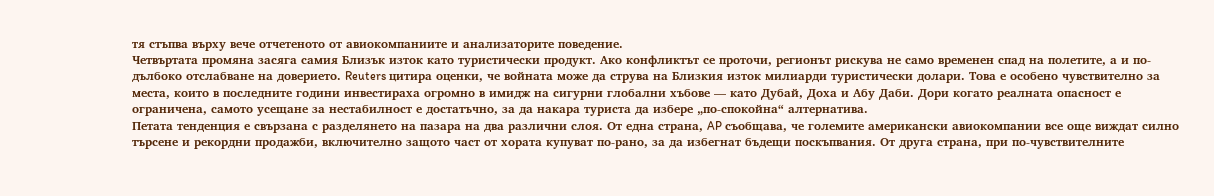тя стъпва върху вече отчетеното от авиокомпаниите и анализаторите поведение.
Четвъртата промяна засяга самия Близък изток като туристически продукт. Ако конфликтът се проточи, регионът рискува не само временен спад на полетите, а и по-дълбоко отслабване на доверието. Reuters цитира оценки, че войната може да струва на Близкия изток милиарди туристически долари. Това е особено чувствително за места, които в последните години инвестираха огромно в имидж на сигурни глобални хъбове — като Дубай, Доха и Абу Даби. Дори когато реалната опасност е ограничена, самото усещане за нестабилност е достатъчно, за да накара туриста да избере „по-спокойна“ алтернатива.
Петата тенденция е свързана с разделянето на пазара на два различни слоя. От една страна, AP съобщава, че големите американски авиокомпании все още виждат силно търсене и рекордни продажби, включително защото част от хората купуват по-рано, за да избегнат бъдещи поскъпвания. От друга страна, при по-чувствителните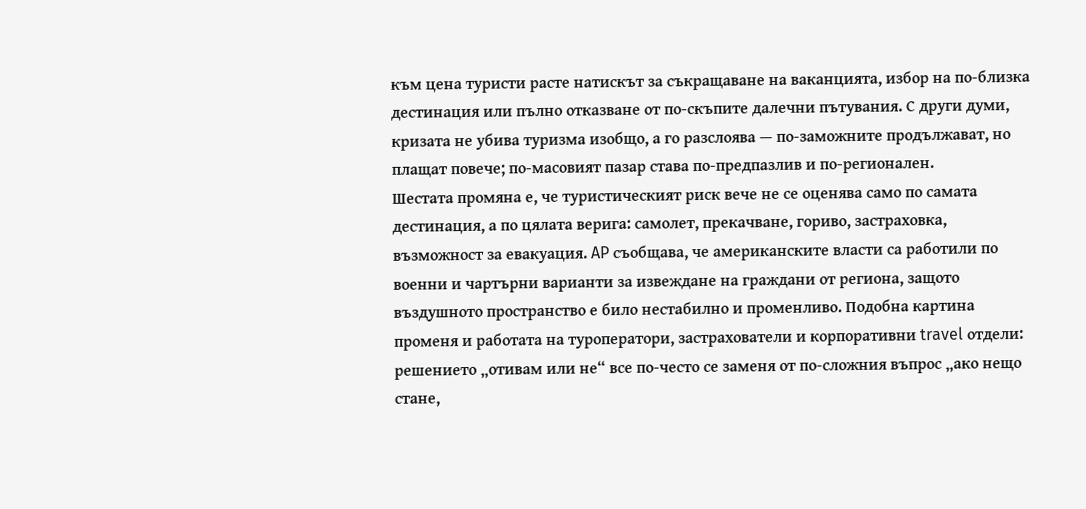към цена туристи расте натискът за съкращаване на ваканцията, избор на по-близка дестинация или пълно отказване от по-скъпите далечни пътувания. С други думи, кризата не убива туризма изобщо, а го разслоява — по-заможните продължават, но плащат повече; по-масовият пазар става по-предпазлив и по-регионален.
Шестата промяна е, че туристическият риск вече не се оценява само по самата дестинация, а по цялата верига: самолет, прекачване, гориво, застраховка, възможност за евакуация. AP съобщава, че американските власти са работили по военни и чартърни варианти за извеждане на граждани от региона, защото въздушното пространство е било нестабилно и променливо. Подобна картина променя и работата на туроператори, застрахователи и корпоративни travel отдели: решението „отивам или не“ все по-често се заменя от по-сложния въпрос „ако нещо стане,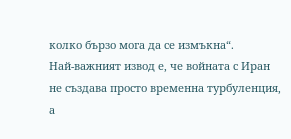колко бързо мога да се измъкна“.
Най-важният извод е, че войната с Иран не създава просто временна турбуленция, а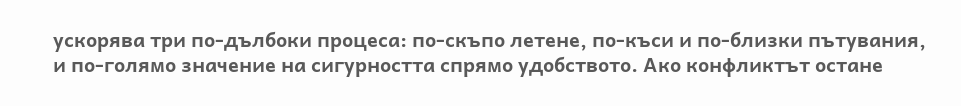ускорява три по-дълбоки процеса: по-скъпо летене, по-къси и по-близки пътувания, и по-голямо значение на сигурността спрямо удобството. Ако конфликтът остане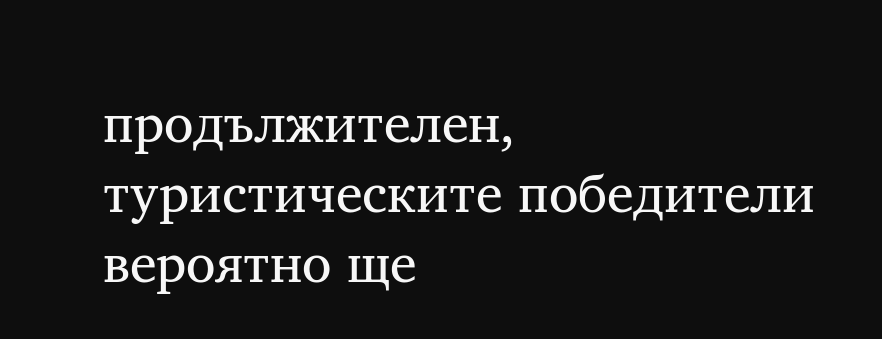продължителен, туристическите победители вероятно ще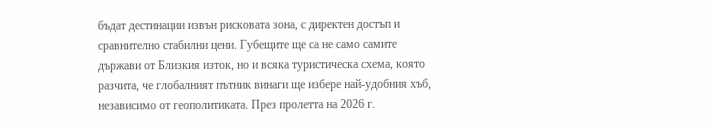бъдат дестинации извън рисковата зона, с директен достъп и сравнително стабилни цени. Губещите ще са не само самите държави от Близкия изток, но и всяка туристическа схема, която разчита, че глобалният пътник винаги ще избере най-удобния хъб, независимо от геополитиката. През пролетта на 2026 г.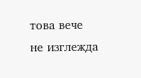това вече не изглежда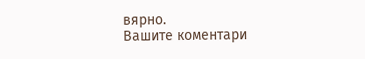вярно.
Вашите коментари